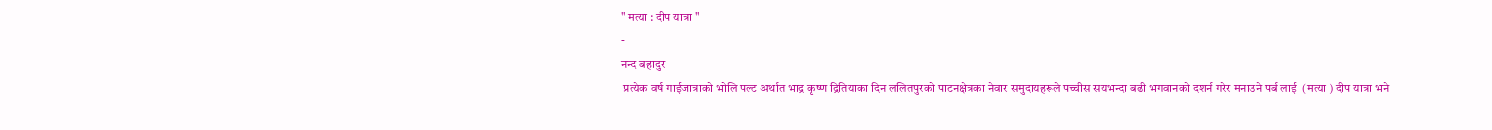" मत्या : दीप यात्रा "
-
नन्द बहादुर
 प्रत्येक वर्ष गाईजात्राको भोलि पल्ट अर्थात भाद्र कृष्ण द्रितियाका दिन ललितपुरको पाटनक्षेत्रका नेवार समुदायहरूले पच्चीस सयभन्दा बढी भगवानको दशर्न गरेर मनाउने पर्ब लाई  (मत्या ) दीप यात्रा भने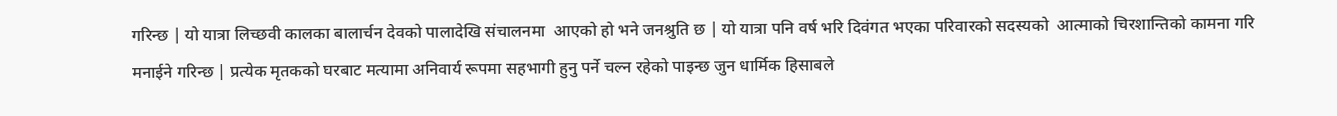गरिन्छ | यो यात्रा लिच्छवी कालका बालार्चन देवको पालादेखि संचालनमा  आएको हो भने जनश्रुति छ | यो यात्रा पनि वर्ष भरि दिवंगत भएका परिवारको सदस्यको  आत्माको चिरशान्तिको कामना गरि मनाईने गरिन्छ | प्रत्येक मृतकको घरबाट मत्यामा अनिवार्य रूपमा सहभागी हुनु पर्ने चल्न रहेको पाइन्छ जुन धार्मिक हिसाबले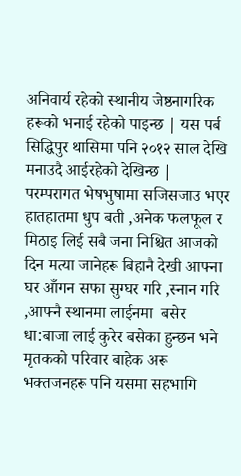अनिवार्य रहेको स्थानीय जेष्ठनागरिक हरूको भनाई रहेको पाइन्छ | यस पर्ब सिद्धिपुर थासिमा पनि २०१२ साल देखि मनाउदै आईरहेको देखिन्छ |
परम्परागत भेषभुषामा सजिसजाउ भएर हातहातमा धुप बती ,अनेक फलफूल र मिठाइ लिई सबै जना निश्चित आजको दिन मत्या जानेहरू बिहानै देखी आफ्ना घर आँगन सफा सुग्घर गरि ,स्नान गरि ,आफ्नै स्थानमा लाईनमा  बसेर धा:बाजा लाई कुरेर बसेका हुन्छन भने मृतकको परिवार बाहेक अरू भक्तजनहरू पनि यसमा सहभागि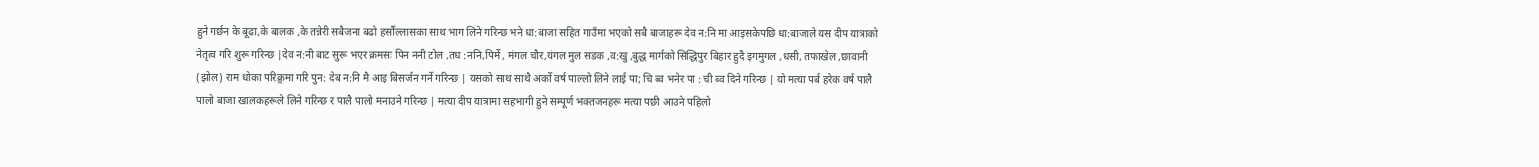हुने गर्छन के बूढा,के बालक ,के तन्नेरी सबैजना बढो हर्सौल्लासका साथ भाग लिने गरिन्छ भने धा:बाजा सहित गाउँमा भएको सबै बाजाहरू देव न:नि मा आइसकेपछि धा:बाजाले यस दीप यात्राको नेतृत्व गरि शुरू गरिन्छ |देव न:नी बाट सुरू भएर क्रमसः पिन ननी टोल ,तध :ननि,पिर्मे , मंगल चौर,यंगल मुल सडक ,व:खु ,बुद्ध मार्गको सिद्धिपुर बिहार हुदै इगमुगल ,धसी, तफाखेल ,छावानी (झोल) राम धोका परिक्र्रमा गरि पुन: देब न:नि मै आइ बिसर्जन गर्ने गरिन्छ | यसको साथ साथै अर्को वर्ष पाल्लो लिने लाई पा; चि ब्व भनेर पा : ची ब्व दिने गरिन्छ | यो मत्या पर्ब हरेक वर्ष पालै पालो बाजा खालकहरूले लिने गरिन्छ र पालै पालो मनाउने गरिन्छ | मत्या दीप यात्रामा सहभागी हुने सम्पूर्ण भक्तजनहरू मत्या पछी आउने पहिलो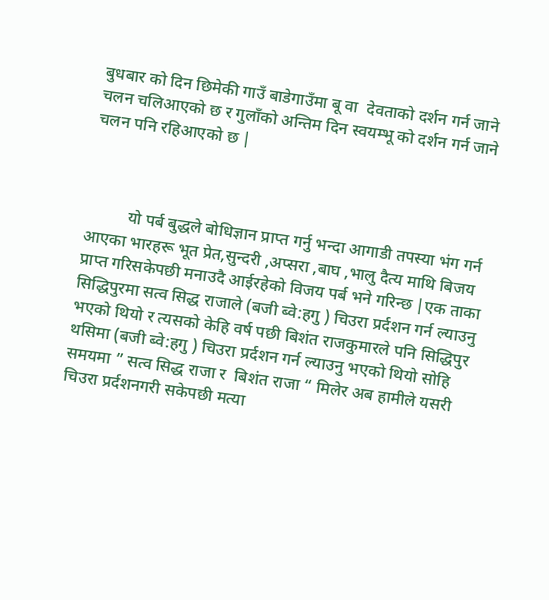बुधबार को दिन छिमेकी गाउँ बाडेगाउँमा बू वा  देवताको दर्शन गर्न जाने चलन चलिआएको छ र गुलाँको अन्तिम दिन स्वयम्भू को दर्शन गर्न जाने चलन पनि रहिआएको छ |



          यो पर्ब बुद्धले बोधिज्ञान प्राप्त गर्नु भन्दा आगाडी तपस्या भंग गर्न आएका भारहरू भूत प्रेत,सुन्दरी ,अप्सरा ,बाघ ,भालु दैत्य माथि बिजय प्राप्त गरिसकेपछी मनाउदै आईरहेको विजय पर्ब भने गरिन्छ |एक ताका सिद्धिपुरमा सत्व सिद्ध राजाले (बजी ब्वे:हगु ) चिउरा प्रर्दशन गर्न ल्याउनु भएको थियो र त्यसको केहि वर्ष पछी बिशंत राजकुमारले पनि सिद्धिपुर थसिमा (बजी ब्वे:हगु ) चिउरा प्रर्दशन गर्न ल्याउनु भएको थियो सोहि समयमा ” सत्व सिद्ध राजा र  बिशंत राजा “ मिलेर अब हामीले यसरी चिउरा प्रर्दशनगरी सकेपछी मत्या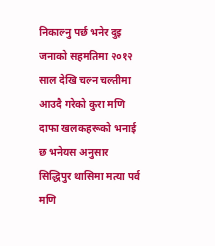निकाल्नु पर्छ भनेर दुइ जनाको सहमतिमा २०१२ साल देखि चल्न चल्तीमा आउदै गरेको कुरा मणि दाफा खलकहरूको भनाई छ भनेयस अनुसार सिद्धिपुर थासिमा मत्या पर्व मणि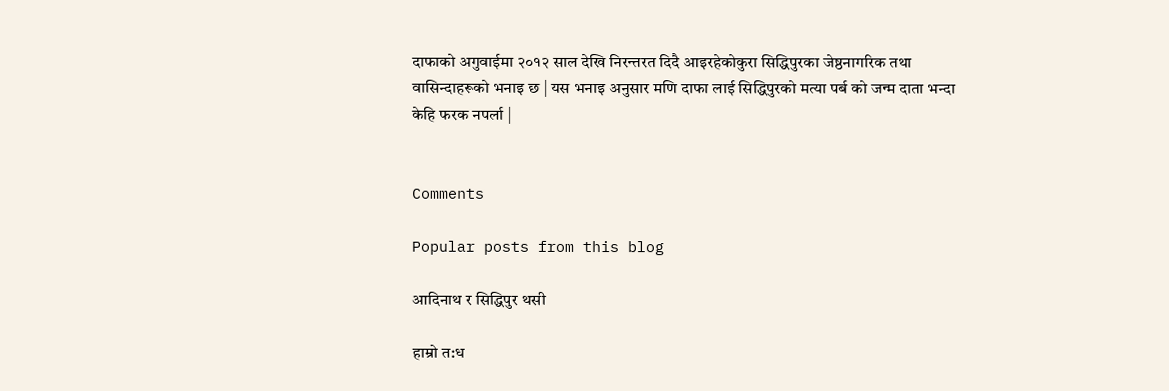दाफाको अगुवाईमा २०१२ साल देखि निरन्तरत दिदै आइरहेकोकुरा सिद्धिपुरका जेष्ठनागरिक तथा वासिन्दाहरूको भनाइ छ | यस भनाइ अनुसार मणि दाफा लाई सिद्धिपुरको मत्या पर्ब को जन्म दाता भन्दा केहि फरक नपर्ला |


Comments

Popular posts from this blog

आदिनाथ र सिद्धिपुर थसी

हाम्रो त:ध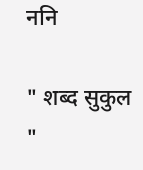ननि

" शब्द सुकुल "